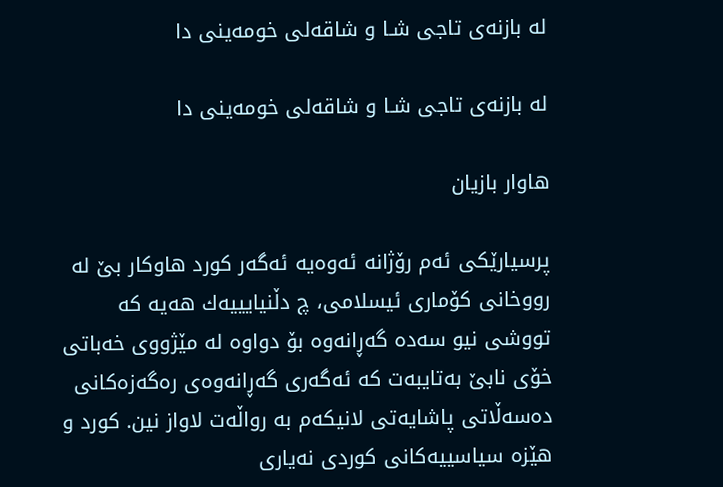له بازنه‌ی تاجی شـا و شاقه‌لی خومه‌ینی دا

له بازنه‌ی تاجی شـا و شاقه‌لی خومه‌ینی دا

هاوار بازيان

پرسیارێكی ئه‌م رۆژانه‌ ئه‌وه‌یه‌ ئه‌گه‌ر كورد هاوكار بێ له‌ رووخانی كۆماری ئیسلامی، چ دڵنیایییه‌ك هه‌یه‌ كه‌ تووشی نیو سه‌ده‌ گه‌ڕانه‌وه‌ بۆ دواوه‌ له‌ مێژووی خه‌باتی خۆی نابێ به‌تایبه‌ت كه‌ ئه‌گه‌ری گه‌ڕانه‌وه‌ی ره‌گه‌زه‌كانی ده‌سه‌ڵاتی پاشایه‌تی لانیكه‌م به‌ رواڵه‌ت لاواز نین. كورد و هێزه‌ سیاسییه‌كانی كوردی نه‌یاری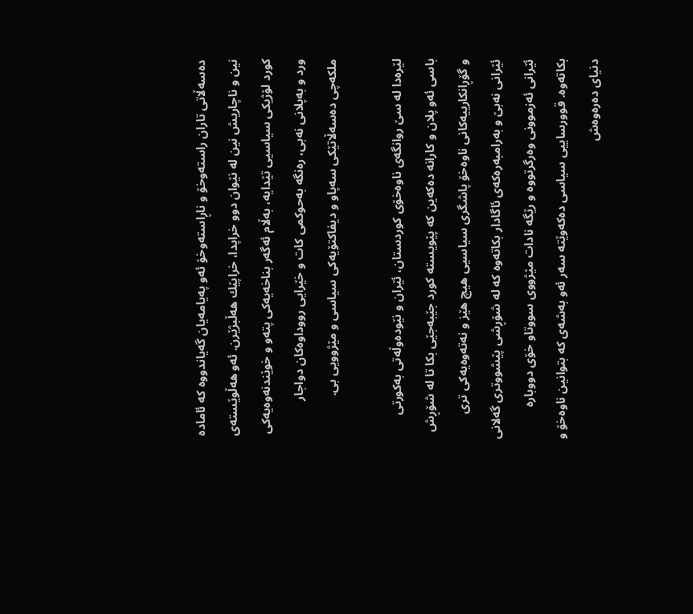ده‌سه‌ڵاتی تاران راسته‌وخۆ و ناڕاسته‌وخۆ ئه‌و په‌یامه‌یان گه‌یاندووه‌ كه‌ ئاماده‌ نین و ناچاریش نین له‌ نێوان دوو خراپدا، خراپێك هه‌ڵبژێرن. ئه‌و هه‌ڵوێسته‌ی كورد لۆژیكی سیاسیی تێدایه‌، به‌ڵام ئه‌گه‌ر بناخه‌یه‌كی پته‌و و خوێندنه‌وه‌یه‌كی ورد و به‌پلانی نه‌بی، ره‌نگه‌ به‌حوكمی كات و خێرایی رووداوه‌كان دواجار ملكه‌چی ده‌سه‌ڵاتێكی سه‌پاو و دیفاكتۆیه‌كی سیاسی و مێژوویی بی.

لێره‌دا له‌ سێ روانگه‌ی ناوه‌خۆی كوردستان، ئێران و نێوده‌وڵه‌تی به‌كورتی باسی ئه‌و پلان و كارانه‌ ده‌كه‌ین كه‌ پێویسته‌ كورد جێبه‌جێى بكا تا له‌ شۆڕش و گۆڕانكارییه‌كانی ناوه‌خۆ پاشگری سیاسیی هیچ هێز و نه‌ته‌وه‌یه‌كی تری ئێرانی نه‌بێ و به‌رامبه‌ره‌كه‌ی ئاگادار بكاته‌وه‌ كه‌ له‌ شۆڕشی پێشووتری گه‌لانی ئێرانی ئه‌زموونی وه‌رگرتووه‌ و رێگه‌ نادات مێژووی سووتاو خۆی دووباره‌ بكاته‌وه‌. قوورساییی سیاسی ده‌كه‌وێته‌ سه‌ر ئه‌و به‌شه‌ی كه‌ بتوانین ناوه‌خۆ و دنیای ده‌ره‌وه‌ش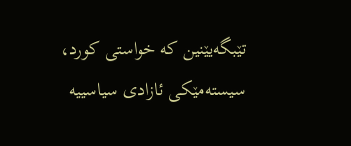تێبگه‌یێنین كه‌ خواستی كورد، سیسته‌مێكی ئازادی سیاسییه‌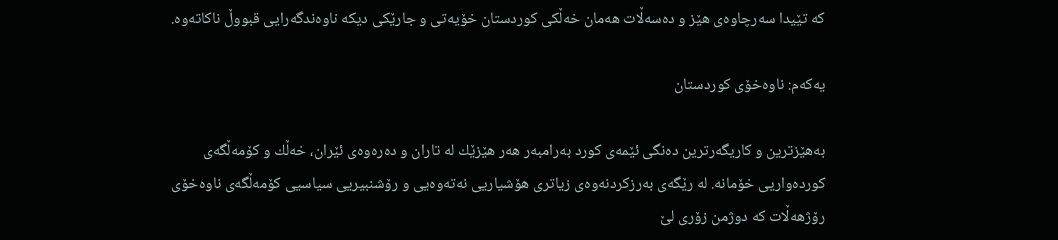كه‌ تێیدا سه‌رچاوه‌ی هێز و ده‌سه‌ڵات هه‌مان خه‌ڵكی كوردستان خۆیه‌تی و جارێكی دیكه‌ ناوه‌ندگه‌رایی قبووڵ ناكاته‌وه‌.

یه‌كه‌م: ناوه‌خۆی كوردستان

به‌هێزترین و كاریگه‌رترین ده‌نگی ئێمه‌ی كورد به‌رامبه‌ر هه‌ر هێزێك له‌ تاران و ده‌ره‌وه‌ی ئێران، خه‌ڵك و كۆمه‌ڵگه‌ی كورده‌واریی خۆمانه‌. له‌ رێگه‌ی به‌رزكردنه‌وه‌ی زیاتری هۆشیاریی نه‌ته‌وه‌یی و رۆشنبیریی سیاسیی كۆمه‌ڵگه‌ی ناوه‌خۆی رۆژهه‌ڵات كه‌ دوژمن زۆری لێ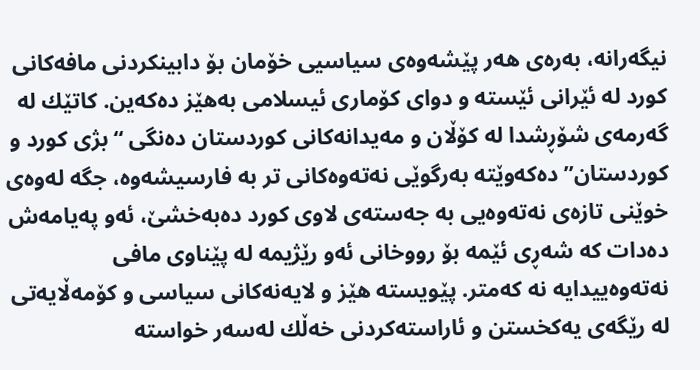نیگه‌رانه‌، به‌ره‌ی هه‌ر پێشه‌وه‌ی سیاسیی خۆمان بۆ دابینكردنی مافه‌كانی كورد له‌ ئێرانی ئێسته‌ و دوای كۆماری ئیسلامی به‌هێز ده‌كه‌ین. كاتێك له‌ گه‌رمه‌ی شۆڕشدا له‌ كۆڵان و مه‌یدانه‌كانی كوردستان ده‌نگی “بژی كورد و كوردستان” ده‌كه‌وێته‌ به‌رگوێی نه‌ته‌وه‌كانی تر به‌ فارسیشه‌وه‌، جگه‌ له‌وه‌ی خوێنی تازه‌ی نه‌ته‌وه‌یی به‌ جه‌سته‌ی لاوی كورد ده‌به‌خشێ، ئه‌و په‌یامه‌ش ده‌دات كه‌ شه‌ڕی ئێمه‌ بۆ رووخانی ئه‌و رێژیمه‌ له‌ پێناوی مافی نه‌ته‌وه‌ییدایه‌ نه‌ كه‌متر. پێویسته‌ هێز و لایه‌نه‌كانی سیاسی و كۆمه‌ڵایه‌تی له‌ رێگه‌ی یه‌كخستن و ئاراسته‌كردنی خه‌ڵك له‌سه‌ر خواسته‌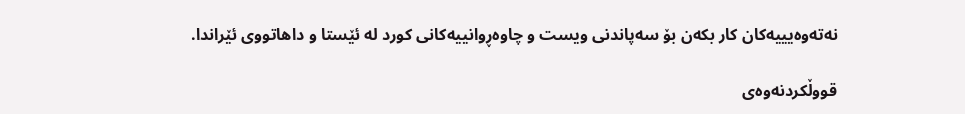نه‌ته‌وه‌یییه‌كان كار بكه‌ن بۆ سه‌پاندنی ویست و چاوه‌ڕوانییه‌كانی كورد له‌ ئێستا و داهاتووی ئێراندا.

قووڵكردنه‌وه‌ی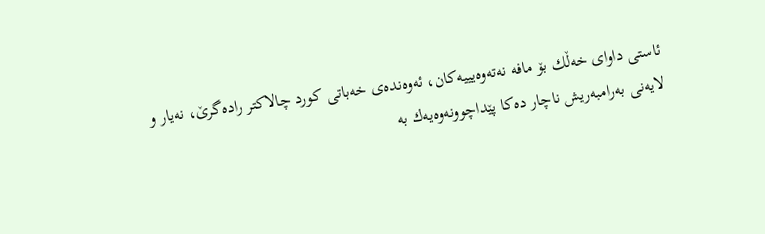ئاستی داوای خه‌ڵك بۆ مافه‌ نه‌ته‌وه‌یییه‌كان، ئه‌وه‌نده‌ی خه‌باتی كورد چالاكتر راده‌گرێ، نه‌یار و لایه‌نی به‌رامبه‌ریش ناچار ده‌كا پێداچوونه‌وه‌یه‌ك به‌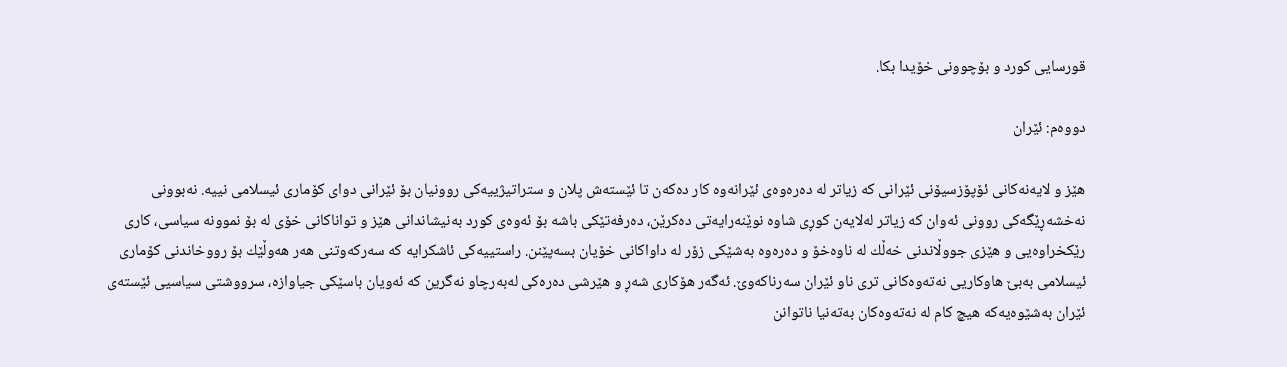قورسایی كورد و بۆچوونی خۆیدا بكا.

دووه‌م: ئێران

هێز و لایه‌نه‌كانی ئۆپۆزسیۆنی ئێرانی كه‌ زیاتر له‌ ده‌ره‌وه‌ی ئێرانه‌وه‌ كار ده‌كه‌ن تا ئێسته‌ش پلان و ستراتیژییه‌كی روونیان بۆ ئێرانی دوای كۆماری ئیسلامی نییه‌. نه‌بوونی نه‌خشه‌ڕێگه‌كی روونی ئه‌وان كه‌ زیاتر له‌لایه‌ن كوڕی شاوه‌ نوێنه‌رایه‌تی ده‌كرێن، ده‌رفه‌تێكی باشه‌ بۆ ئه‌وه‌ی كورد به‌نیشاندانی هێز و تواناكانی خۆی له‌ بۆ نموونه‌ سیاسی، كاری رێكخراوه‌یی و هێزی جووڵاندنی خه‌ڵك له‌ ناوه‌خۆ و ده‌ره‌وه‌ به‌شێكی زۆر له‌ داواكانی خۆیان بسه‌پێنن. راستییه‌كی ئاشكرایه‌ كه‌ سه‌ركه‌وتنی هه‌ر هه‌وڵێك بۆ رووخاندنی كۆماری ئیسلامی به‌بێ هاوكاریی نه‌ته‌وه‌كانی تری ناو ئێران سه‌رناكه‌وێ. ئه‌گه‌ر هۆكاری شه‌ڕ و هێرشی ده‌ره‌كی له‌به‌رچاو نه‌گرین كه‌ ئه‌ویان باسێكی جیاوازه‌، سرووشتی سیاسیی ئێسته‌ی ئێران به‌شێوه‌یه‌كه‌ هیچ كام له‌ نه‌ته‌وه‌كان به‌ته‌نیا ناتوانن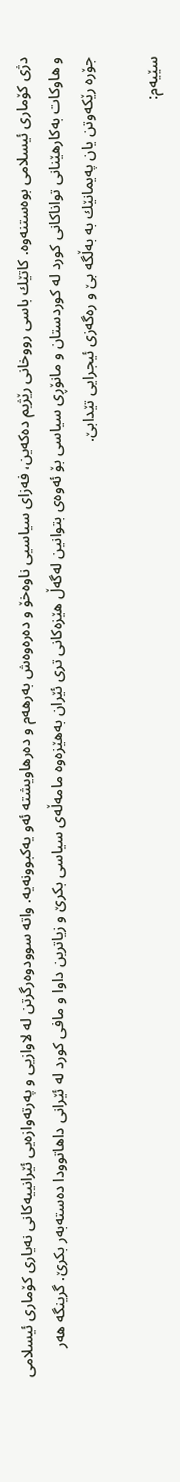دژی كۆماری ئیسلامی بوه‌ستنه‌وه‌. كاتێك باسی رووخانی رێژیم ده‌كه‌ین، فه‌زای سیاسیی ناوه‌خۆ و ده‌ره‌وه‌ش به‌رهه‌م و ده‌رهاویشته‌ ئه‌و یه‌كبوونه‌یه‌. واته‌ سوودوه‌رگرتن له‌ لاوازیی و په‌رته‌وازه‌یی ئێرانییه‌كانی نه‌یاری كۆماری ئیسلامی و هاوكات به‌كارهێنانی تواناكانی كورد له‌ كوردستان و مانۆڕی سیاسی بۆ ئه‌وه‌ی بتوانین له‌گه‌ڵ هێزه‌كانی تری ئێران به‌هێزه‌وه‌ مامه‌ڵه‌ی سیاسی بكرێ و زیاترین داوا و مافی كورد له‌ ئێرانی داهاتوودا ده‌سته‌به‌ر بكرێ. گرینگه‌ هه‌ر جۆره‌ رێكه‌وتن یان په‌یمانێك به‌ به‌ڵگه‌ بێ و ره‌گه‌زی ئیجرایی تێدابێ.

سێیه‌م: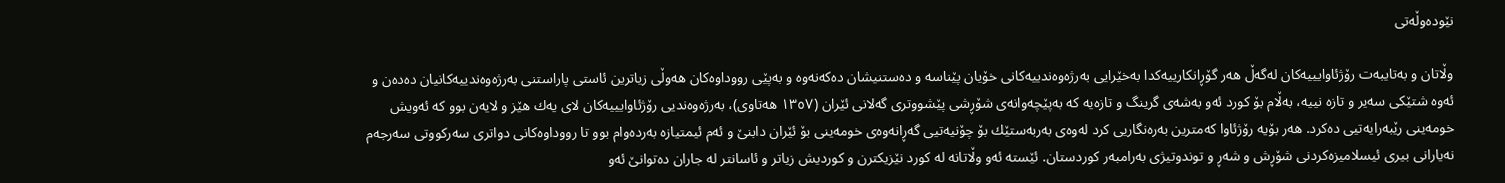نێوده‌وڵه‌تی

وڵاتان و به‌تایبه‌ت رۆژئاوایییه‌كان له‌گه‌ڵ هه‌ر گۆڕانكارییه‌كدا به‌خێرایی به‌رژه‌وه‌ندییه‌كانی خۆیان پێناسه‌ و ده‌ستنیشان ده‌كه‌نه‌وه‌ و به‌پێی رووداوه‌كان هه‌وڵی زیاترین ئاستی پاراستنی به‌رژه‌وه‌ندییه‌كانیان ده‌ده‌ن و ئه‌وه‌ شتێكی سه‌یر و تازه‌ نییه‌، به‌ڵام بۆ كورد ئه‌و به‌شه‌ی گرینگ و تازه‌یه‌ كه‌ به‌پێچه‌وانه‌ی شۆڕشی پێشووتری گه‌لانی ئێران (١٣٥٧ هه‌تاوی)، به‌رژه‌وه‌ندیی رۆژئاوایییه‌كان لای یه‌ك هێز و لایه‌ن بوو كه‌ ئه‌ویش خومه‌ینی رێبه‌رایه‌تیی ده‌كرد. هه‌ر بۆیه‌ رۆژئاوا كه‌مترین به‌ره‌نگاریی كرد له‌وه‌ی به‌ربه‌ستێك بۆ چۆنیه‌تیی گه‌ڕانه‌وه‌ی خومه‌ینی بۆ ئێران دابنێ و ئه‌م ئیمتیازه‌ به‌رده‌وام بوو تا رووداوه‌كانی دواتری سه‌ركووتی سه‌رجه‌م نه‌یارانی بیری ئیسلامیزه‌كردنی شۆڕش و شه‌ڕ و توندوتیژی به‌رامبه‌ر كوردستان. ئێسته‌ ئه‌و وڵاتانه‌ له‌ كورد نێزیكترن و كوردیش زیاتر و ئاسانتر له‌ جاران ده‌توانێ ئه‌و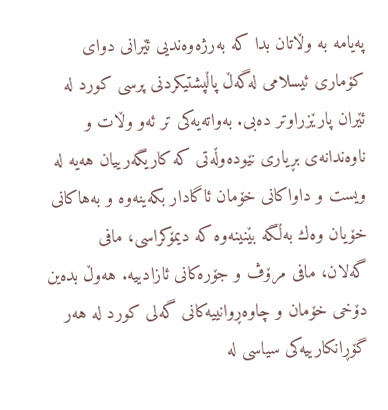په‌یامه‌ به‌ وڵاتان بدا كه‌ به‌رژه‌وه‌ندیی ئێرانی دوای كۆماری ئیسلامی له‌گه‌ڵ پاڵپشتیكردنی پرسی كورد له‌ ئێران پارێزراوتر ده‌بی. به‌واته‌یه‌كی تر ئه‌و وڵات و ناوه‌ندانه‌ی بڕیاری نێوده‌وڵه‌تی كه‌ كاریگه‌رییان هه‌یه‌ له‌ ویست و داواكانی خۆمان ئاگادار بكه‌ینه‌وه‌ و به‌هاكانی خۆیان وه‌ك به‌ڵگه‌ بێنینه‌وه‌ كه‌ دیمۆكراسی، مافی گه‌لان، مافی مرۆڤ و جۆره‌كانی ئازادییه‌. هه‌وڵ بده‌ین دۆخی خۆمان و چاوه‌ڕوانییه‌كانی گه‌لی كورد له‌ هه‌ر گۆڕانكارییه‌كی سیاسی له‌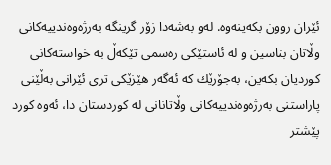ئێران روون بكه‌ینه‌وه‌. له‌و به‌شه‌دا زۆر گرینگه‌ به‌رژه‌وه‌ندییه‌كانی وڵاتان بناسین و له‌ ئاستێكی ره‌سمی تێكه‌ڵ به‌ خواسته‌كانی كوردیان بكه‌ین، به‌جۆرێك كه‌ ئه‌گه‌ر هێزێكی تری ئێرانی به‌ڵێنی پاراستنی به‌رژه‌وه‌ندییه‌كانی وڵاتانانی له‌ كوردستان دا، ئه‌وه‌ كورد پێشتر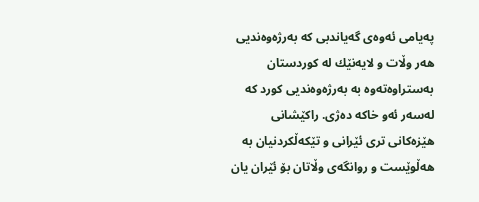په‌یامی ئه‌وه‌ی گه‌یاندبی كه‌ به‌رژه‌وه‌ندیی هه‌ر وڵات و لایه‌نێك له‌ كوردستان به‌ستراوه‌ته‌وه‌ به‌ به‌رژه‌وه‌ندیی كورد كه‌ له‌سه‌ر ئه‌و خاكه ده‌ژى. راكێشانی هێزه‌كانی تری ئێرانی و تێكه‌ڵكردنیان به‌ هه‌ڵوێست و روانگه‌ی وڵاتان بۆ ئێران یان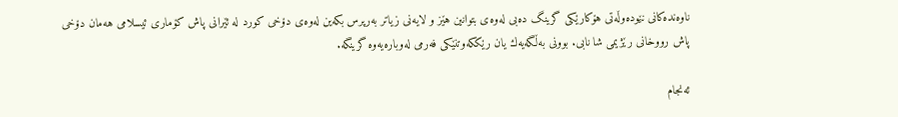ناوه‌نده‌كانی نێوده‌وڵه‌تی هۆكارێكی گرینگ ده‌بی له‌وه‌ی بتوانین هێز و لایه‌نی زیاتر به‌رپرس بكه‌ین له‌وه‌ی دۆخی كورد له‌ ئێرانی پاش كۆماری ئیسلامی هه‌مان دۆخی پاش رووخانی رێژیمی شا نابى. بوونی به‌ڵگه‌یه‌ك یان رێككه‌وتنێكی فه‌رمی له‌وباره‌یه‌وه‌ گرینگه‌.

ئه‌نجام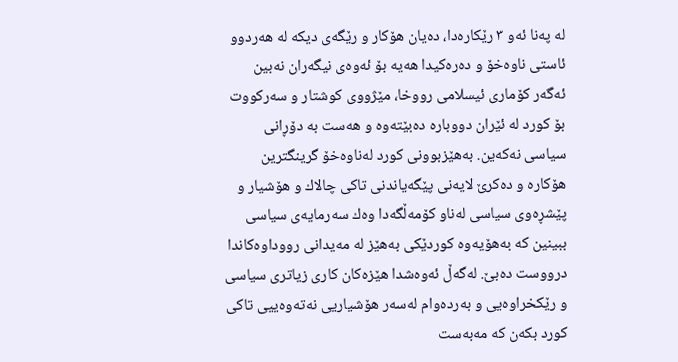له‌ په‌نا ئه‌و ٣ رێكاره‌دا، ده‌یان هۆكار و رێگه‌ی دیكه‌ له‌ هه‌ردوو ئاستی ناوه‌خۆ و ده‌ره‌كیدا هه‌یه‌ بۆ ئه‌وه‌ی نیگه‌ران نه‌بین ئه‌گه‌ر كۆماری ئیسلامی رووخا، مێژووی كوشتار و سه‌ركووت بۆ كورد له‌ ئێران دووباره‌ ده‌بێته‌وه‌ و هه‌ست به‌ دۆڕانی سیاسی نه‌كه‌ین. به‌هێزبوونی كورد له‌ناوه‌خۆ گرینگترین هۆكاره‌ و ده‌كرێ لایه‌نی پێگه‌یاندنی تاكی چالاك و هۆشیار و پێشڕه‌وی سیاسی له‌ناو كۆمه‌ڵگه‌دا وه‌ك سه‌رمایه‌ی سیاسی ببینین كه‌ به‌هۆیه‌وه‌ كوردێكى به‌هێز له‌ مه‌یدانی رووداوه‌كاندا درووست ده‌بێ. له‌گه‌ڵ ئه‌وه‌شدا هێزه‌كان كاری زیاتری سیاسی و رێكخراوه‌یی و به‌رده‌وام له‌سه‌ر هۆشیاریی نه‌ته‌وه‌ییی تاكی كورد بكه‌ن كه‌ مه‌به‌ست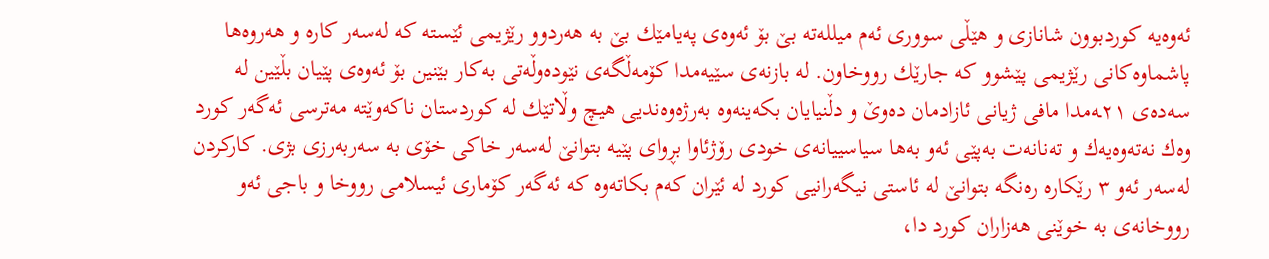ئه‌وه‌یه‌ كوردبوون شانازی و هێڵی سووری ئه‌م میلله‌ته‌ بێ بۆ ئه‌وه‌ی په‌یامێك بێ به‌ هه‌ردوو رێژیمی ئێسته‌ كه‌ له‌سه‌ر كاره‌ و هه‌روه‌ها پاشماوه‌كانی رێژیمی پێشوو كه‌ جارێك رووخاون. له‌ بازنه‌ی سێیه‌مدا كۆمه‌ڵگه‌ی نێوده‌وڵه‌تی به‌كار بێنین بۆ ئه‌وه‌ی پێیان بڵێین له‌ سه‌ده‌ی ٢١ـه‌مدا مافی ژیانی ئازادمان ده‌وێ و دڵنیایان بكه‌ینه‌وه‌ به‌رژه‌وه‌ندیی هیچ وڵاتێك له‌ كوردستان ناكه‌وێته‌ مه‌ترسی ئه‌گه‌ر كورد وه‌ك نه‌ته‌وه‌یه‌ك و ته‌نانه‌ت به‌پێی ئه‌و به‌ها سیاسییانه‌ی خودی رۆژئاوا بڕوای پێیه‌ بتوانێ له‌سه‌ر خاكی خۆی به‌ سه‌ربه‌رزی بژی. كاركردن له‌سه‌ر ئه‌و ٣ رێكاره‌ ره‌نگه‌ بتوانێ له‌ ئاستی نیگه‌رانیی كورد له‌ ئێران كه‌م بكاته‌وه‌ كه‌ ئه‌گه‌ر كۆماری ئیسلامی رووخا و باجی ئه‌و رووخانه‌ی به‌ خوێنی هه‌زاران كورد دا،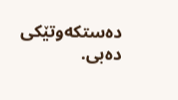ده‌ستكه‌وتێكی ده‌بی.